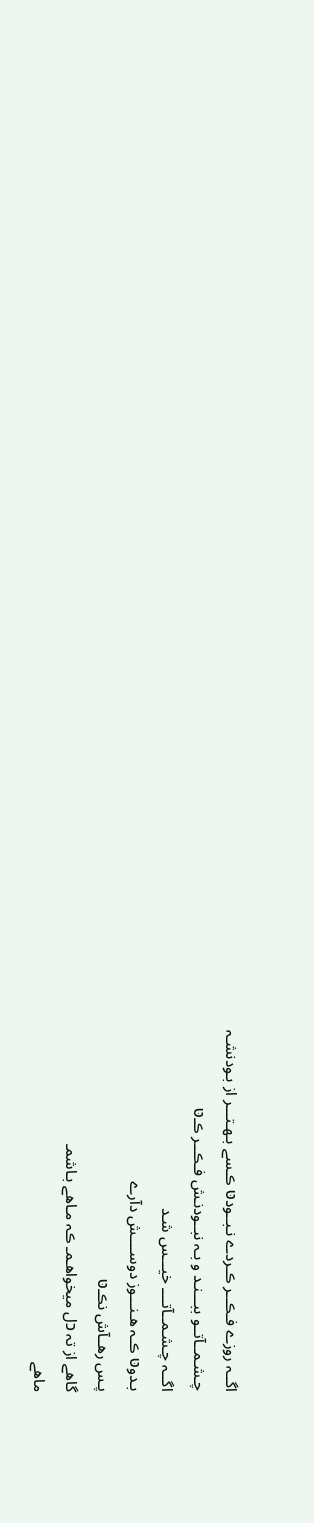اگــہ روزے فـڪــر ڪـردے نـبــودטּ ڪـسے بـهـتـــر از بـودنشـہ
چـشـمــآتــو ببـــنـد و بـہ نبــودنـش فـڪــر ڪـטּ
اگــہ چـشـمــآتــــ خیـــس شـد
بـدوטּ ڪـہ هـنـــوز دوســــش دآرے
پـس رهــآش نڪـטּ
گاهے از تہ כل میخواهـمـ ڪہ مـاهے بـاشمـ
ماهے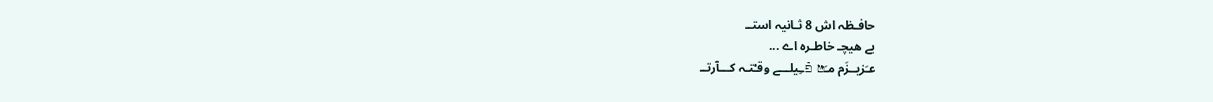حافـظہ اش 8 ثـانیہ استــ
بے هیچـ خاطـره اے ...
عـَزیــزَم مـَטּ פֿـِیلـــے وقـْتـہ كـــآرتــ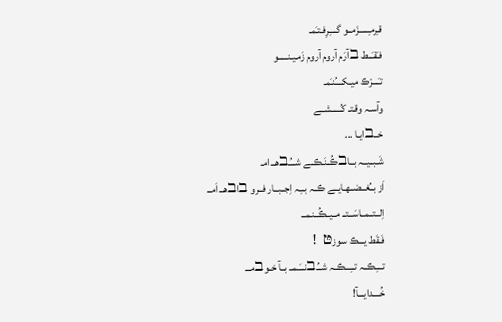قـِرمـِـــــزَمــو گــــِرِفـتـَمـ
فـَقـَــط בآرَم آروم آروم زَمـیـنـــــو
تـَـــرْڪ میـكــــُنـَمـ
وآسـہ وقـتـ كـُـــــشــے
خــבایـا ...
شَـبــیــہ بــاבڪُــنَـڪــے شـــُـבهــ امـ
اَز بــُغــضــهـایــے ڪــہ بــِـہ اِجــبــار فــرو בاבهــ اَمــ
اِلــتــمــاسَــتــ مــیــڪُــنـمــ
فَـقَط یـــڪ سوزטּ !
تـــِـڪــہ تــِـــڪــہ شــُـבنـــَـمــ بــآ خـوבمـــ
خُــــدایـــآ!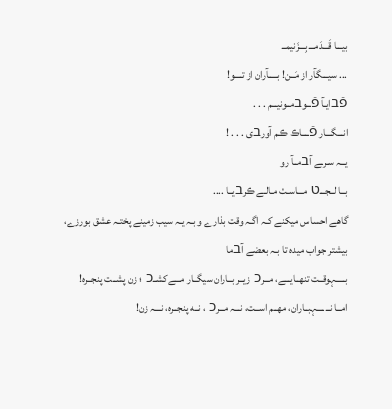بیـــا قَـــدَمـــ بِـــزَنیمــ
... سیـــگآر از مَــن! بـــــآران از تــــو!
פֿבایـآ פֿــوבمــونیـــم . . .
انـــگـــار פֿــــاڪ ڪـم آورבی . . . !
یــہ سـرـے آבمــآ رو
بــا لــجـــט مـــاسـٺ مـالـے ڪرבیــا ....
گاهے احساس میکنے کـہ اگـہ وقت بذارے و بـہ یـہ سیب زمینے پختـہ عشق بورزے،
بیشتر جواب میده تا بـہ بعضے آבما
بـــــہوقــت تنهــایـــے، مــرכ زیــر بــاران سیگــار مـــےکشــכ ؛ زن پشــت پنجــره!
امــا نــ ــــہبــاران، مهــم اســت، نـــہ مــرכ ، نــه پنجــره، نـــہ زن!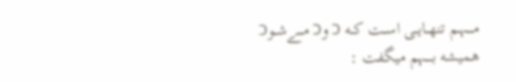مــــہـم تنهــایــی اســت کــه כ وכ مـــےشــوכ
همیشه بــــہم میگفت :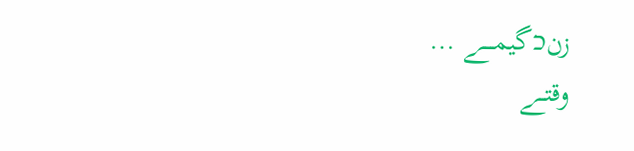زنכگیمــــے …
وقتــے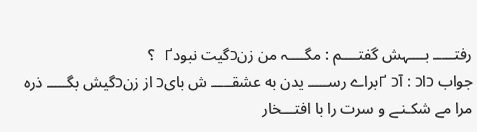رفتـــــ بــــہش گفتــــم : مگــــہ من زنכگیت نبودҐ ؟
جواب כاכ : آכ Ґبراے رســـــ یدن به عشقـــــ ش بایכ از زنכگیش بگـــــ ذره
مرا مے شکـنـے و سرت را با افتـــخار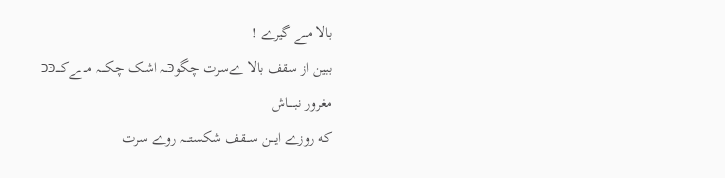بالا مــے گیرے !
ببین از سقف بالا ےسرت چگوכּــہ اشـک چکــــہ مــ ـےکــــכּכ
مغرور نبــــاش
که روزے ایـــن ســـقف شکستــــہ روے سرت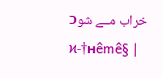خراب مــے شوכ
ϰ-†нêmê§ |